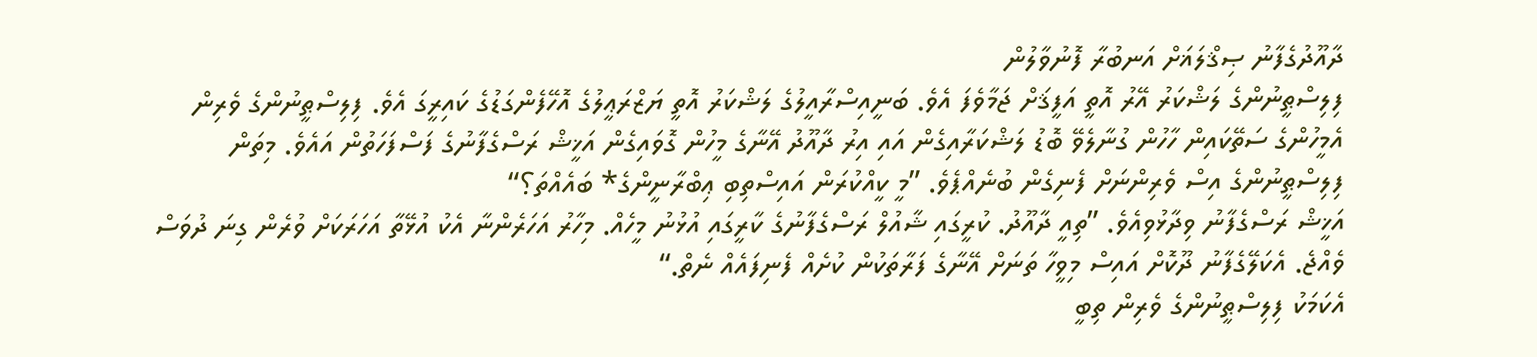ދާއޫދުގެފާނު ޞިޤްލަޣަށް އަނބުރާ ފޮނުވާލުން
ފިލިސްޠީނުންގެ ލަޝްކަރު އޭރު އޮތީ އަފީޤަށް ޖަމާވެފަ އެވެ. ބަނީއިސްރާއީލުގެ ލަޝްކަރު އޮތީ ޔަޒްރަޢީލުގެ އޮހޭފެންގަޑުގެ ކައިރީގަ އެވެ. ފިލިސްޠީނުންގެ ވެރިން އެމީހުންގެ ސަތޭކައިން ހާހުން ގުނާލެވޭ ބޮޑު ލަޝްކަރާއިގެން އައި އިރު ދާއޫދު އޭނާގެ މީހުން ގޮވައިގެން އަޚީޝް ރަސްގެފާނުގެ ފަސްފަހަތުން އައެވެ. މިތަން ފިލިސްޠީނުންގެ އިސް ވެރިންނަށް ފެނިގެން ބުނެއްޕެވެ. ”މީ ކީއްކުރަން އައިސްތިބި ޢިބްރާނީންގެ* ބައެއްތަ؟“
އަޚީޝް ރަސްގެފާނު ވިދާޅުވިއެވެ. ”ތިއީ ދާއޫދު. ކުރީގައި ޝާއުލް ރަސްގެފާނުގެ ކާރީގައި އުޅުނު މީހެއް. މިހާރު އަހަރެންނާ އެކު އުޅޭތާ އަހަރަކަށް ވުރެން ގިނަ ދުވަސް ވެއްޖެ. އެކަލޭގެފާނު ދޫކޮށް އައިސް މިވީހާ ތަނަށް އޭނާގެ ފަރާތަކުން ކުށެއް ފެނިފައެއް ނެތް.“
އެކަމަކު ފިލިސްޠީނުންގެ ވެރިން ތިބީ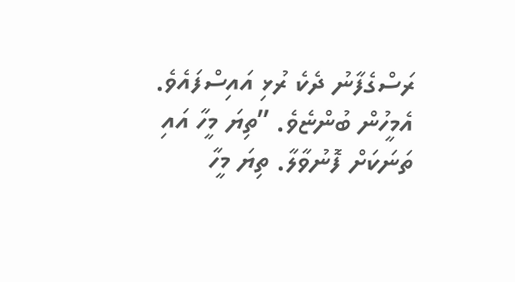ރަސްގެފާނު ދެކެ ރުޅި އައިސްފައެވެ. އެމީހުން ބުންޏެވެ. ”ތިޔަ މީހާ އައި ތަނަކަށް ފޮނުވާލާ. ތިޔަ މީހާ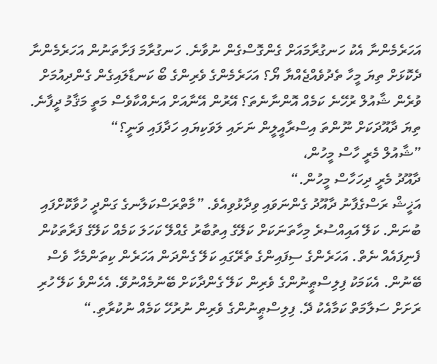އަހަރެމެންނާ އެކު ހަނގުރާމައަށް ގެންގޮސްގެން ނުވާނެ. ހަނގުރާމަ ފަށާތަނުން އަހަރެމެންނާ ދެކޮޅަށް ތިޔަ މީހާ ތެދުވެއްޖެއްޔާ ޔޯ؟ އަހަރެމެންގެ ވެރިންގެ ބޯ ކަނޑާލައިގެން ގެންދިއުމަށް ވުރެން ޝާއުލް ރުހޭނެ ކަމެއް އޮންނާނެތަ؟ އޭރުން އޭނާއަށް އަނެއްކާވެސް މަތީ މަޤާމު ދީފާނެ. ތިޔަ ދާއޫދަކަށް ނޫންތަ އިސްރާއީލީން ނަށައި ލަވަކިޔައި ހަދާފައި ވަނީ؟“
”ޝާއުލް މެރީ ހާސް މީހުން،
ދާއޫދު މެރީ ދިހަހާސް މީހުން.“
އަޚީޝް ރަސްގެފާނު ދާއޫދު ގެންނަވައި ވިދާޅުވިއެވެ. ”މާތްރަސްކަލާނގެ ގަންދީ ހުވާކޮށްފައި ބުނަން. ކަލޭ އައިއްސުރެ މިހާތަނަކަށް ކަލޭގެ އިތުބާރު ގެއްލޭ ކަހަލަ ކަމެއް ކަލޭގެ ފަރާތަކުން ފެނިފައެއް ނެތް. އަހަރެންގެ ސިފައިންގެ ތެރޭގައި ކަލޭ ގެންދަން އަހަރެން ކިތަންމެހާ ވެސް ބޭނުން. އެކަމަކު ފިލިސްޠީނުންގެ ވެރިން ކަލޭ ގެންދާކަށް ބޭނުމެއްނުވޭ. އެހެންވެ ކަލޭ ހުރި ރަށަށް ސަލާމަތް ކަމާއެކު ދޭ. ފިލިސްޠީނުންގެ ވެރިން ނުރުހޭ ކަމެއް ނުކުރާތި.“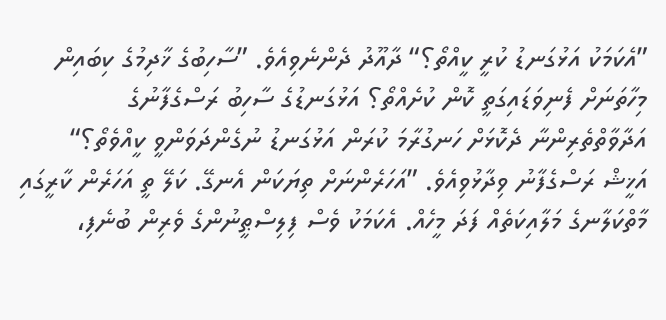”އެކަމަކު އަޅުގަނޑު ކުރީ ކީއްތޯ؟“ ދާއޫދު ދެންނެވިއެވެ. ”ސާހިބުގެ ޚާދިމުގެ ކިބައިން މިހާތަނަށް ފެނިވަޑައިގަތީ ކޮން ކުށެއްތޯ؟ އަޅުގަނޑުގެ ސާހިބު ރަސްގެފާނުގެ އަދާވާތްތެރިންނާ ދެކޮޅަށް ހަނގުރާމަ ކުރަން އަޅުގަނޑު ނުގެންދަވަންވީ ކީއްވެތޯ؟“
އަޚީޝް ރަސްގެފާނު ވިދާޅުވިއެވެ. ”އަހަރެންނަށް ތިޔަކަން އެނގޭ. ކަލޭ ތީ އަހަރެން ކާރީގައި މާތްކަލާނގެ މަލާއިކަތެއް ފަދަ މީހެއް. އެކަމަކު ވެސް ފިލިސްޠީނުންގެ ވެރިން ބުނެފި،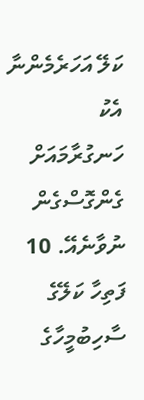ކަލޭ އަހަރެމެންނާ އެކު ހަނގުރާމައަށް ގެންގޮސްގެން ނުވާނެއޭ. 10 ފަތިހާ ކަލޭގެ ސާހިބުމީހާގެ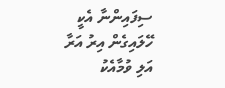ސިފައިންނާ އެކީ ހޭލައިގެން އިރު އަރާ އަލި ވުމާއެކު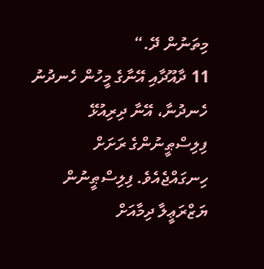މިތަނުން ދޭ.“
11 ދާއޫދާއި އޭނާގެ މީހުން ހެނދުނު ހެނދުނާ، އޭނާ ދިރިއުޅޭ ފިލިސްޠީނުންގެ ރަށަށް ހިނގައްޖެއެވެ. ފިލިސްޠީނުން ޔަޒްރަޢީލާ ދިމާއަށް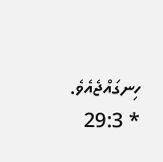ހިނގައްޖެއެވެ.
* 29:3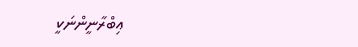ޢިބްރާނީންނަކީ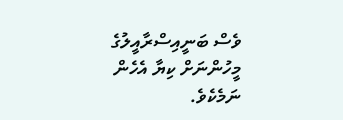ވެސް ބަނީއިސްރާއީލުގެ މީހުންނަށް ކިޔާ އެހެން ނަމެކެވެ.